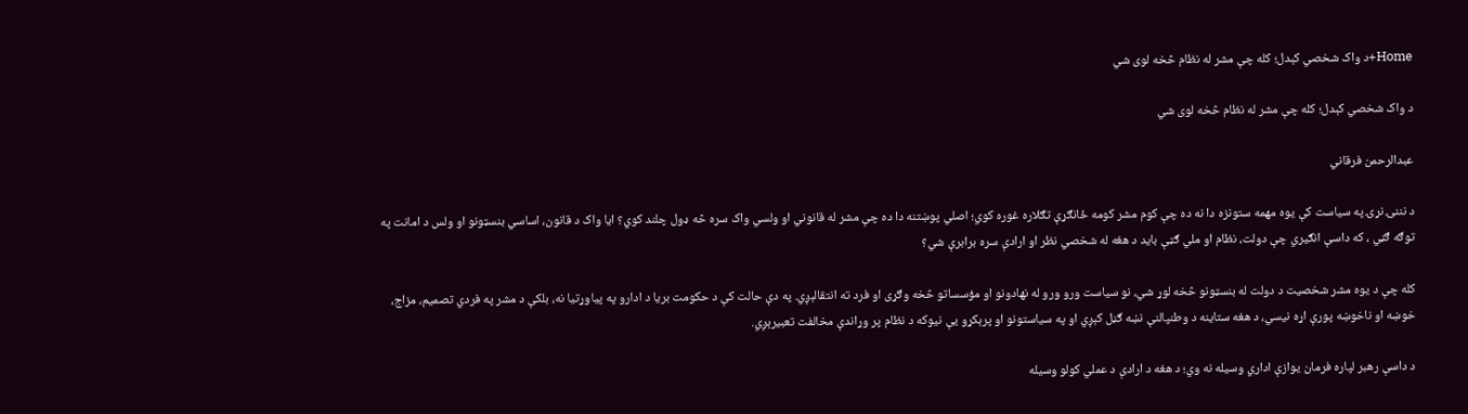Home+د واک شخصي کېدل؛ کله چې مشر له نظام څخه لوی شي

د واک شخصي کېدل؛ کله چې مشر له نظام څخه لوی شي

عبدالرحمن فرقاني

د نننۍ نړۍ په سیاست کې یوه مهمه ستونزه دا نه ده چې کوم مشر کومه ځانګړې تګلاره غوره کوي؛ اصلي پوښتنه دا ده چې مشر له قانوني او ولسي واک سره څه ډول چلند کوي؟ ایا واک د قانون، اساسي بنسټونو او ولس د امانت په توګه ګڼي ، که داسې انګیري چې دولت، نظام او ملي ګټې باید د هغه له شخصي نظر او ارادې سره برابرې شي؟

کله چې د یوه مشر شخصیت د دولت له بنسټونو څخه لوړ شي، نو سیاست ورو ورو له نهادونو او مؤسساتو څخه وګړی او فرد ته انتقالېږي. په دې حالت کې د حکومت بریا د ادارو په پیاوړتیا نه، بلکې د مشر په فردي تصمیم، مزاج، خوښه او ناخوښه پورې اړه نیسي، د هغه ستاینه د وطنپالنې نښه ګڼل کېږي او په سیاستونو او پرېکړو یې نیوکه د نظام پر وړاندې مخالفت تعبیرېږي.

د داسې رهبر لپاره فرمان یوازې اداري وسیله نه وي؛ د هغه د ارادې د عملي کولو وسیله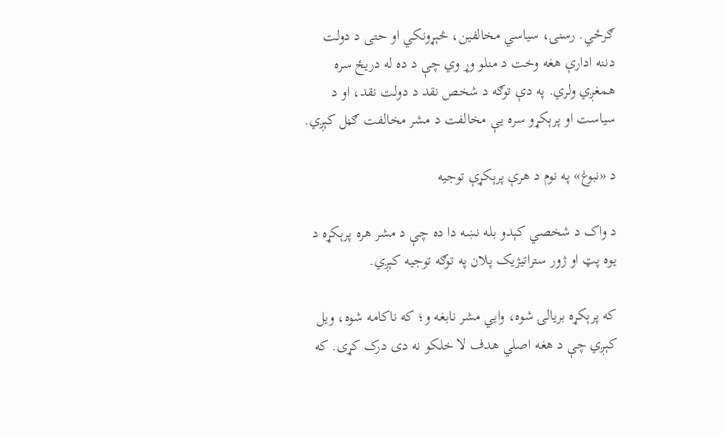ګرځي. رسنۍ، سیاسي مخالفین، څېړونکي او حتی د دولت دننه ادارې هغه وخت د منلو وړ وي چې د ده له دریځ سره همغږي ولري. په دې توګه د شخص نقد د دولت نقد، او د سیاست او پرېکړو سره یې مخالفت د مشر مخالفت ګڼل کېږي.

د «نبوغ» په نوم د هرې پرېکړې توجیه

د واک د شخصي کېدو بله نښه دا ده چې د مشر هره پرېکړه د یوه پټ او ژور ستراتیژیک پلان په توګه توجیه کېږي.

که پرېکړه بریالۍ شوه، وايي مشر نابغه و؛ که ناکامه شوه، ویل کېږي چې د هغه اصلي هدف لا خلکو نه دی درک کړی. که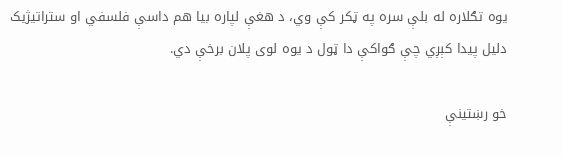یوه تګلاره له بلې سره په ټکر کې وي، د هغې لپاره بیا هم داسې فلسفي او ستراتیژیک دلیل پیدا کېږي چې ګواکې دا ټول د یوه لوی پلان برخې دي.

خو رښتینې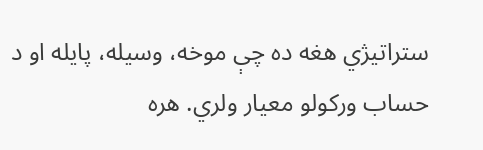ستراتیژي هغه ده چې موخه، وسیله، پایله او د حساب ورکولو معیار ولري. هره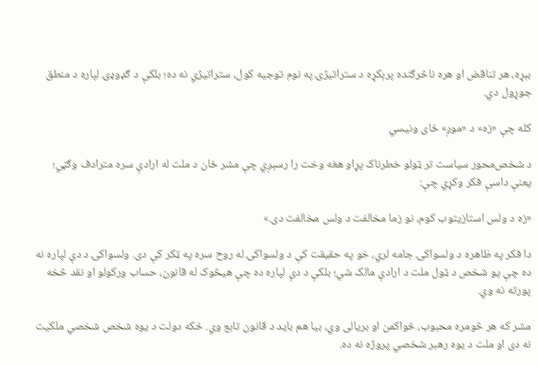بېړه، هر تناقض او هره ناڅرګنده پرېکړه د ستراتیژۍ په نوم توجیه کول، ستراتیژي نه ده؛ بلکې د ګډوډۍ لپاره د منطق جوړول دي.

کله چې «زه» د «موږ» ځای ونیسي

د شخص‌محور سیاست تر ټولو خطرناک پړاو هغه وخت را رسېږي چې مشر ځان د ملت له ارادې سره مترادف وګڼي؛ یعنې داسې فکر وکړي چې:

«زه د ولس استازیتوب کوم، نو زما مخالفت د ولس مخالفت دی.»

دا فکر په ظاهره د ولسواکۍ جامه لري، خو په حقیقت کې د ولسواکۍ له روح سره په ټکر کې دی. ولسواکۍ د دې لپاره نه ده چې یو شخص د ټول ملت د ارادې مالک شي؛ بلکې د دې لپاره ده چې هیڅوک له قانون، حساب ورکولو او نقد څخه پورته نه وي.

مشر که هر څومره محبوب، ځواکمن او بریالی وي، بیا هم باید د قانون تابع وي. ځکه دولت د یوه شخص شخصي ملکیت نه دی او ملت د یوه رهبر شخصي پروژه نه ده.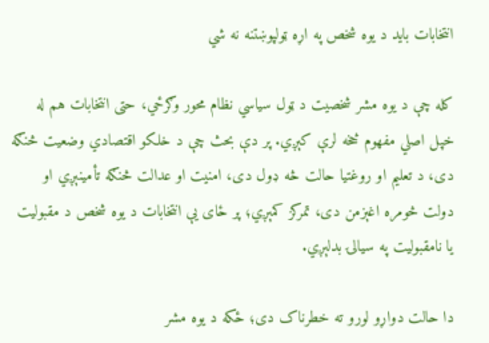انتخابات باید د یوه شخص په اړه ټولپوښتنه نه شي

کله چې د یوه مشر شخصیت د ټول سیاسي نظام محور وګرځي، حتی انتخابات هم له خپل اصلي مفهوم څخه لرې کېږي. پر دې بحث چې د خلکو اقتصادي وضعیت څنګه دی، د تعلیم او روغتیا حالت څه ډول دی، امنیت او عدالت څنګه تأمینېږي او دولت څومره اغېزمن دی، تمرکز کمېږي؛ پر ځای یې انتخابات د یوه شخص د مقبولیت یا نامقبولیت په سیالۍ بدلېږي.

دا حالت دواړو لورو ته خطرناک دی؛ ځکه د یوه مشر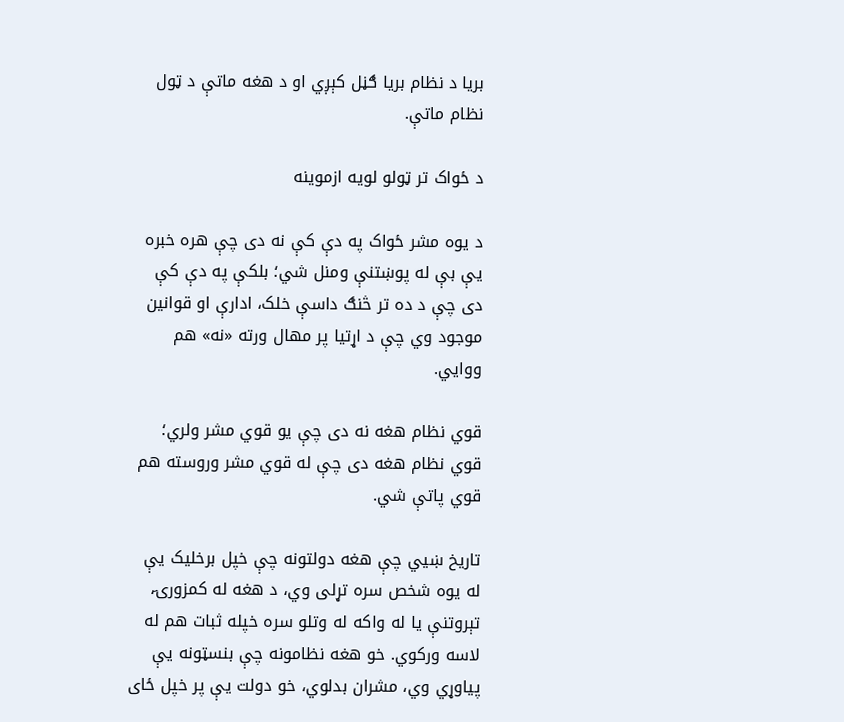بریا د نظام بریا ګڼل کېږي او د هغه ماتې د ټول نظام ماتې.

د ځواک تر ټولو لویه ازموینه

د یوه مشر ځواک په دې کې نه دی چې هره خبره یې بې له پوښتنې ومنل شي؛ بلکې په دې کې دی چې د ده تر څنګ داسې خلک، ادارې او قوانین موجود وي چې د اړتیا پر مهال ورته «نه» هم ووایي.

قوي نظام هغه نه دی چې یو قوي مشر ولري؛ قوي نظام هغه دی چې له قوي مشر وروسته هم قوي پاتې شي.

تاریخ ښيي چې هغه دولتونه چې خپل برخلیک یې له یوه شخص سره تړلی وي، د هغه له کمزورۍ، تېروتنې یا له واکه له وتلو سره خپله ثبات هم له لاسه ورکوي. خو هغه نظامونه چې بنسټونه یې پیاوړي وي، مشران بدلوي، خو دولت یې پر خپل ځای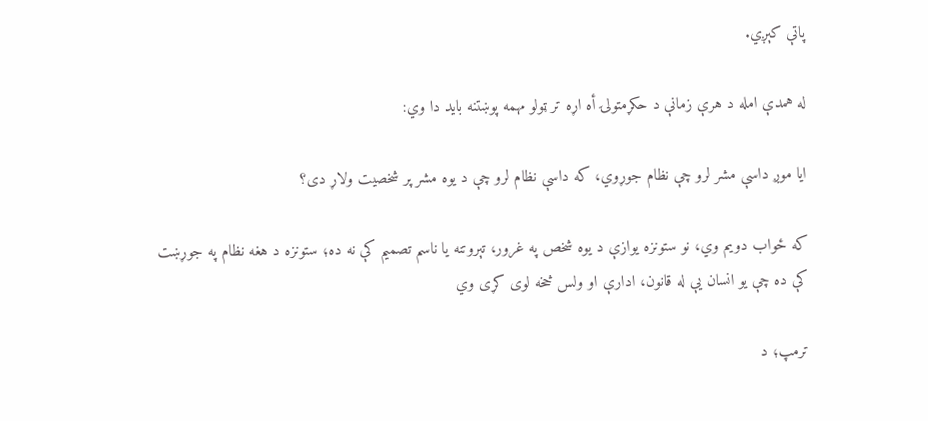پاتې کېږي.

له همدې امله د هرې زمانې د حکړمتولۍ أه اړه تر ټولو مهمه پوښتنه باید دا وي:

ایا موږ داسې مشر لرو چې نظام جوړوي، که داسې نظام لرو چې د یوه مشر پر شخصیت ولاړ دی؟

که ځواب دویم وي، نو ستونزه یوازې د یوه شخص په غرور، تېروتنه یا ناسم تصمیم کې نه ده؛ ستونزه د هغه نظام په جوړښت کې ده چې یو انسان یې له قانون، ادارې او ولس څخه لوی کړی وي

ترمپ؛ د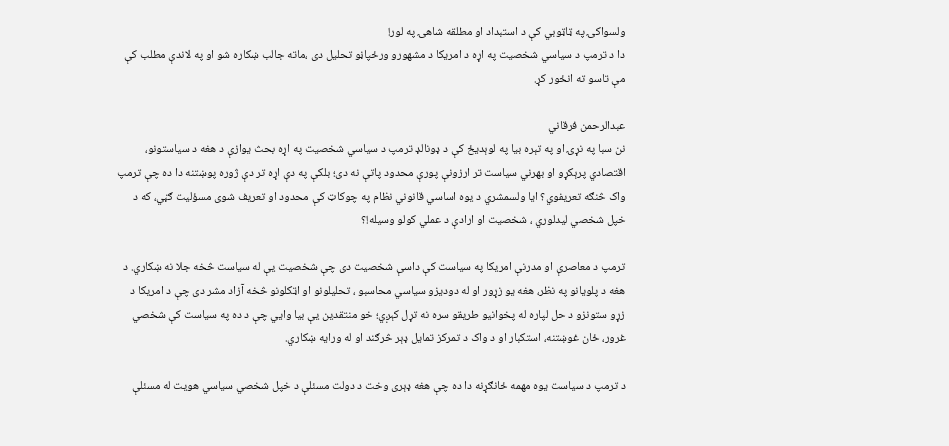ولسواکۍ په ټاټوبي کې د استبداد او مطلقه شاهۍ په لور!
دا د ترمپ د سیاسي شخصیت په اړه د امریکا د مشهورو ورځپاڼو تحلیل دی ،ماته جالب ښکاره شو او په لاندې مطلب کې مې تاسو ته انځور کړ.

عبدالرحمن فرقاني
نن سبا په نړۍ او په تېره بیا په لوېدیځ کې د ډونالډ ترمپ د سیاسي شخصیت په اړه بحث یوازې د هغه د سیاستونو، اقتصادي پرېکړو او بهرني سیاست تر ارزونې پورې محدود پاتې نه دی؛ بلکې په دې اړه تر دې ژوره پوښتنه دا ده چې ترمپ واک څنګه تعریفوي؟ ایا ولسمشري د یوه اساسي قانوني نظام په چوکاټ کې محدود او تعریف شوی مسؤلیت ګڼي، که د خپل شخصي لیدلوري ، شخصیت او ارادې د عملي کولو وسیله!؟

ترمپ د معاصرې او مدرنې امریکا په سیاست کې داسې شخصیت دی چې شخصیت یې له سیاست څخه جلا نه ښکاري. د هغه د پلویانو په نظر، هغه یو زړور او له دودیزو سیاسي محاسبو ، تحلیلونو او اټکلونو څخه آزاد مشر دی چې د امریکا د زړو ستونزو د حل لپاره له پخوانیو طریقو سره نه تړل کېږي؛ خو منتقدین یې بیا وايي چې د ده په سیاست کې شخصي غرور، ځان‌ غوښتنه، استکبار او د واک د تمرکز تمایل ډېر څرګند او له ورایه ښکاري.

د ترمپ د سیاست یوه مهمه ځانګړنه دا ده چې هغه ډېری وخت د دولت مسئلې د خپل شخصي سیاسي هویت له مسئلې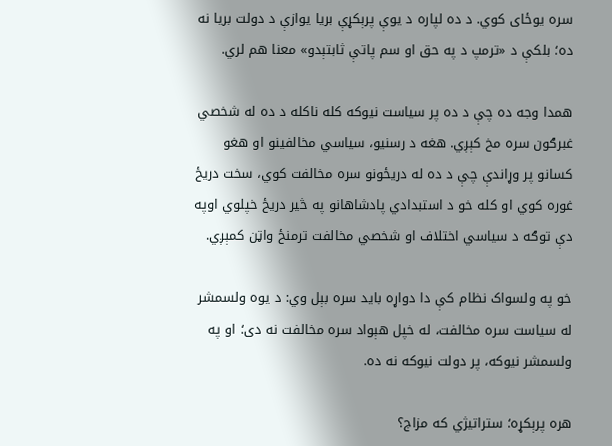سره یوځای کوي. د ده لپاره د یوې پرېکړې بریا یوازې د دولت بریا نه ده؛ بلکې د «ترمپ د په حق او سم پاتې ثابتېدو» معنا هم لري.

همدا وجه ده چې د ده پر سیاست نیوکه کله ناکله د ده له شخصي غبرګون سره مخ کېږي. هغه د رسنیو، سیاسي مخالفینو او هغو کسانو پر وړاندې چې د ده له دریځونو سره مخالفت کوي، سخت دریځ غوره کوي او کله خو د استبدادي پادشاهانو په څیر دريځ خپلوي اوپه دې توګه د سیاسي اختلاف او شخصي مخالفت ترمنځ واټن کمېږي.

خو په ولسواک نظام کې دا دواړه باید سره بېل وي: د یوه ولسمشر له سیاست سره مخالفت، له خپل هېواد سره مخالفت نه دی؛ او په ولسمشر نیوکه، پر دولت نیوکه نه ده.

هره پرېکړه؛ ستراتیژي که مزاج؟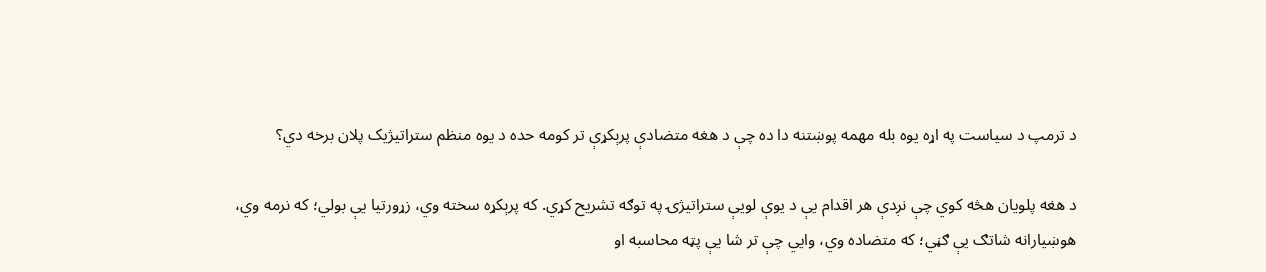د ترمپ د سیاست په اړه یوه بله مهمه پوښتنه دا ده چې د هغه متضادې پرېکړې تر کومه حده د یوه منظم ستراتیژیک پلان برخه دي؟

د هغه پلویان هڅه کوي چې نږدې هر اقدام یې د یوې لویې ستراتیژۍ په توګه تشریح کړي. که پرېکړه سخته وي، زړورتیا یې بولي؛ که نرمه وي، هوښیارانه شاتګ یې ګڼي؛ که متضاده وي، وايي چې تر شا یې پټه محاسبه او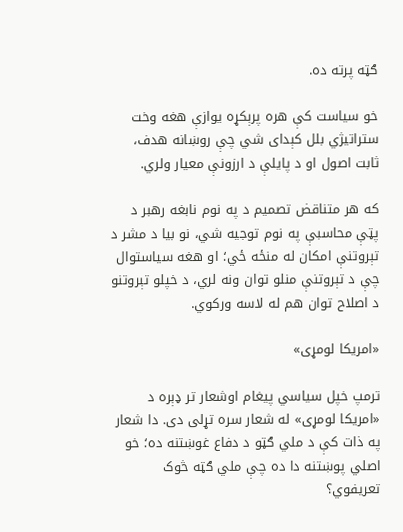ګټه پرته ده.

خو سیاست کې هره پرېکړه یوازې هغه وخت ستراتیژي بلل کېدای شي چې روښانه هدف، ثابت اصول او د پایلې د ارزونې معیار ولري.

که هر متناقض تصمیم د په نوم نابغه رهبر د پټې محاسبې په نوم توجیه شي، نو بیا د مشر د تېروتنې امکان له منځه ځي؛ او هغه سیاستوال چې د تېروتنې منلو توان ونه لري، د خپلو تېروتنو د اصلاح توان هم له لاسه ورکوي.

«امریکا لومړی»

ترمپ خپل سیاسي پیغام اوشعار تر ډېره د «امریکا لومړی» له شعار سره تړلی دی. دا شعار په ذات کې د ملي ګټو د دفاع غوښتنه ده؛ خو اصلي پوښتنه دا ده چې ملي ګټه څوک تعریفوي؟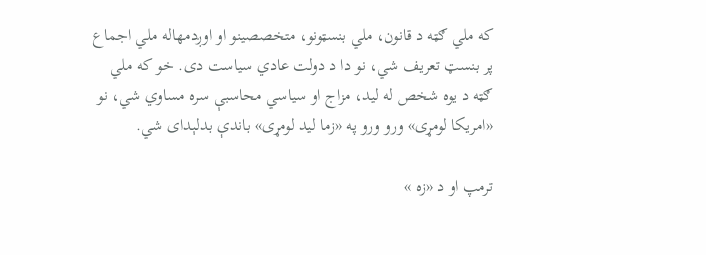که ملي ګټه د قانون، ملي بنسټونو، متخصصینو او اوږدمهاله ملي اجماع پر بنسټ تعریف شي، نو دا د دولت عادي سیاست دی. خو که ملي ګټه د یوه شخص له لید، مزاج او سیاسي محاسبې سره مساوي شي، نو «امریکا لومړی» ورو ورو په «زما لید لومړی» باندې بدلېدای شي.

ترمپ او د «زه »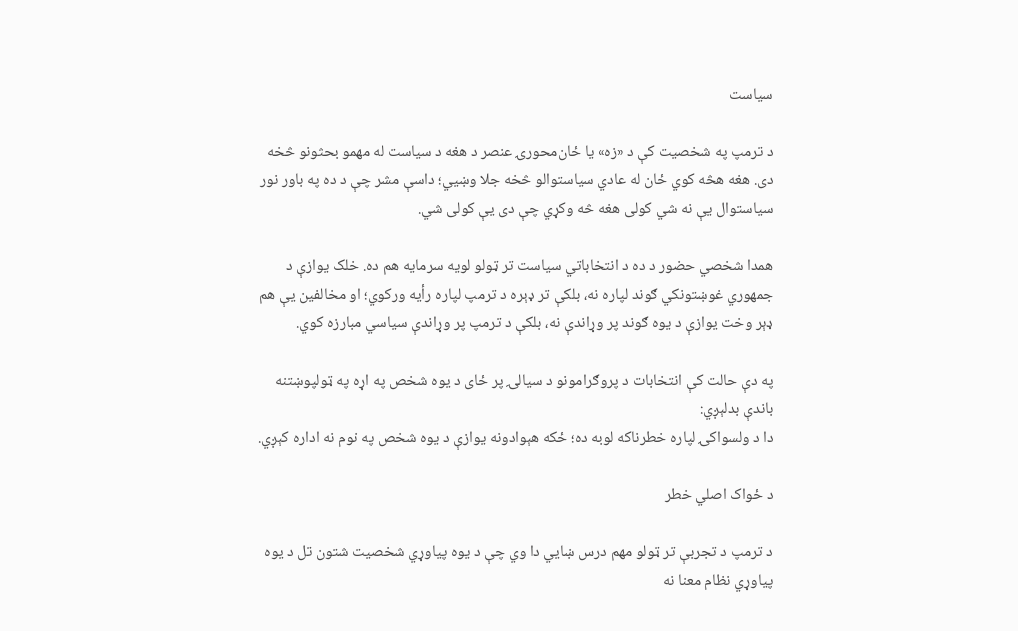سیاست

د ترمپ په شخصیت کې د «زه» یا ځان‌محورۍ عنصر د هغه د سیاست له مهمو بحثونو څخه دی. هغه هڅه کوي ځان له عادي سیاستوالو څخه جلا وښيي؛ داسې مشر چې د ده په باور نور سیاستوال یې نه شي کولی هغه څه وکړي چې دی یې کولی شي.

همدا شخصي حضور د ده د انتخاباتي سیاست تر ټولو لویه سرمایه هم ده. خلک یوازې د جمهوري غوښتونکي ګوند لپاره نه، بلکې تر ډېره د ترمپ لپاره رأیه ورکوي؛ او مخالفین یې هم ډېر وخت یوازې د یوه ګوند پر وړاندې نه، بلکې د ترمپ پر وړاندې سیاسي مبارزه کوي.

په دې حالت کې انتخابات د پروګرامونو د سیالۍ پر ځای د یوه شخص په اړه په ټولپوښتنه باندې بدلېږي:
دا د ولسواکۍ لپاره خطرناکه لوبه ده؛ ځکه هېوادونه یوازې د یوه شخص په نوم نه اداره کېږي.

د ځواک اصلي خطر

د ترمپ د تجربې تر ټولو مهم درس ښايي دا وي چې د یوه پیاوړي شخصیت شتون تل د یوه پیاوړي نظام معنا نه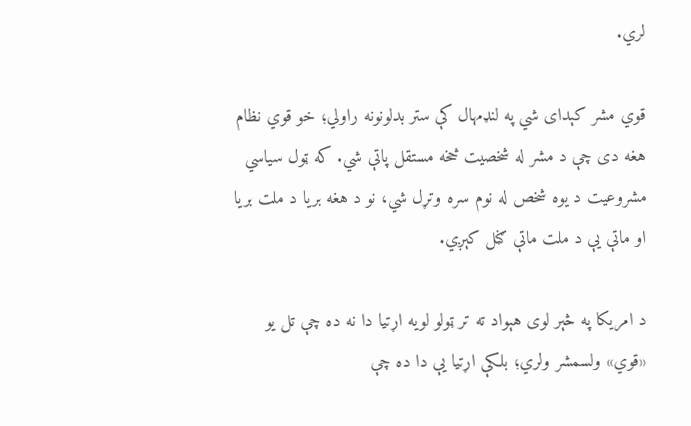لري.

قوي مشر کېدای شي په لنډمهال کې ستر بدلونونه راولي؛ خو قوي نظام هغه دی چې د مشر له شخصیت څخه مستقل پاتې شي. که ټول سیاسي مشروعیت د یوه شخص له نوم سره وتړل شي، نو د هغه بریا د ملت بریا او ماتې یې د ملت ماتې ګڼل کېږي.

د امریکا په څېر لوی هېواد ته تر ټولو لویه اړتیا دا نه ده چې تل یو «قوي» ولسمشر ولري؛ بلکې اړتیا یې دا ده چې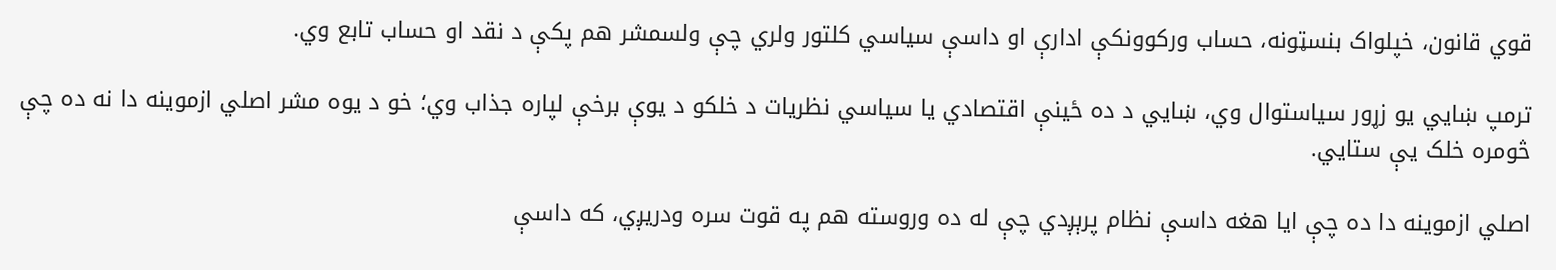قوي قانون، خپلواک بنسټونه، حساب ورکوونکې ادارې او داسې سیاسي کلتور ولري چې ولسمشر هم پکې د نقد او حساب تابع وي.

ترمپ ښايي یو زړور سیاستوال وي، ښايي د ده ځینې اقتصادي یا سیاسي نظریات د خلکو د یوې برخې لپاره جذاب وي؛ خو د یوه مشر اصلي ازموینه دا نه ده چې څومره خلک یې ستایي.

اصلي ازموینه دا ده چې ایا هغه داسې نظام پرېږدي چې له ده وروسته هم په قوت سره ودریږي، که داسې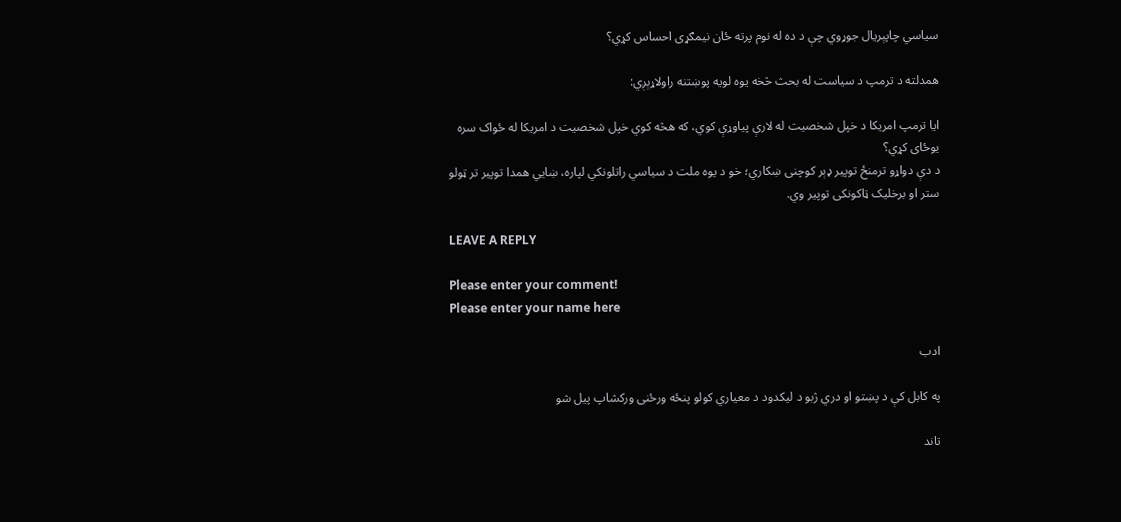سیاسي چاپېریال جوړوي چې د ده له نوم پرته ځان نیمګړی احساس کړي؟

همدلته د ترمپ د سیاست له بحث څخه یوه لویه پوښتنه راولاړېږي:

ایا ترمپ امریکا د خپل شخصیت له لارې پیاوړې کوي، که هڅه کوي خپل شخصیت د امریکا له ځواک سره یوځای کړي؟
د دې دواړو ترمنځ توپیر ډېر کوچنی ښکاري؛ خو د یوه ملت د سیاسي راتلونکي لپاره، ښايي همدا توپیر تر ټولو ستر او برخلیک ټاکونکی توپیر وي.

LEAVE A REPLY

Please enter your comment!
Please enter your name here

ادب

په کابل کې د پښتو او دري ژبو د لیکدود د معیاري کولو پنځه ورځنی ورکشاپ پیل شو

تاند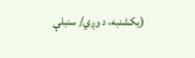(یکشنبه، د وږي/ سنبلې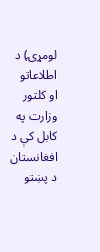لومړۍ) د اطلاعاتو او کلتور وزارت په کابل کې د افغانستان د پښتو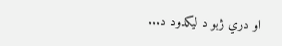او دري ژبو د لیکدود د...